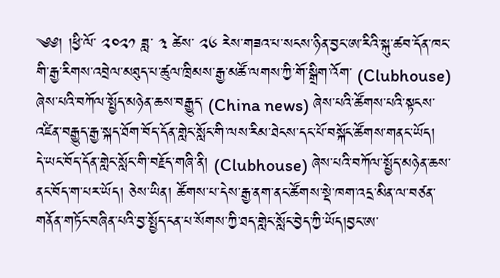༄༅། །ཕྱི་ལོ་ ༢༠༢༡ ཟླ་ ༣ ཚེས་ ༢༦ རེས་གཟའ་པ་སངས་ཉིན་བྱང་ཨ་རིའི་སྐུ་ཚབ་དོན་ཁང་གི་རྒྱ་རིགས་འབྲེལ་མཐུད་པ་ཚུལ་ཁྲིམས་རྒྱ་མཚོ་ལགས་ཀྱི་གོ་སྒྲིག་འོག་ (Clubhouse) ཞེས་པའི་བཀོལ་སྤྱོད་མཉེན་ཆས་བརྒྱུད་ (China news) ཞེས་པའི་ཚོགས་པའི་སྟངས་འཛིན་བརྒྱུད་རྒྱ་སྐད་ཐོག་བོད་དོན་གླེང་སློང་གི་ལས་རིམ་ཐེངས་དང་པོ་བསྐོང་ཚོགས་གནང་ཡོད།
དེ་ཡང་བོད་དོན་གླེང་སློང་གི་བརྗོད་གཞི་ནི། (Clubhouse) ཞེས་པའི་བཀོལ་སྤྱོད་མཉེན་ཆས་ནང་བོད་ག་པར་ཡོད། ཅེས་ཡིན། ཚོགས་པ་དེས་རྒྱ་ནག་ནང་ཚོགས་སྡེ་ཁག་འདྲ་མིན་ལ་བཙན་གནོན་གཏོང་བཞིན་པའི་བྱ་སྤྱོད་ངན་པ་སོགས་ཀྱི་ཐད་གླེང་སློང་བྱེད་ཀྱི་ཡོད།བྱང་ཨ་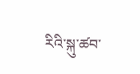རིའི་སྐུ་ཚབ་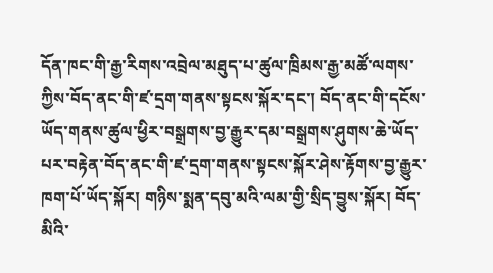དོན་ཁང་གི་རྒྱ་རིགས་འབྲེལ་མཐུད་པ་ཚུལ་ཁྲིམས་རྒྱ་མཚོ་ལགས་ཀྱིས་བོད་ནང་གི་ཛ་དྲག་གནས་སྟངས་སྐོར་དང་། བོད་ནང་གི་དངོས་ཡོད་གནས་ཚུལ་ཕྱིར་བསྒྲགས་བྱ་རྒྱུར་དམ་བསྒྲགས་ཤུགས་ཆེ་ཡོད་པར་བརྟེན་བོད་ནང་གི་ཛ་དྲག་གནས་སྟངས་སྐོར་ཤེས་རྟོགས་བྱ་རྒྱུར་ཁག་པོ་ཡོད་སྐོར། གཉིས་སྨན་དབུ་མའི་ལམ་གྱི་སྲིད་བྱུས་སྐོར། བོད་མིའི་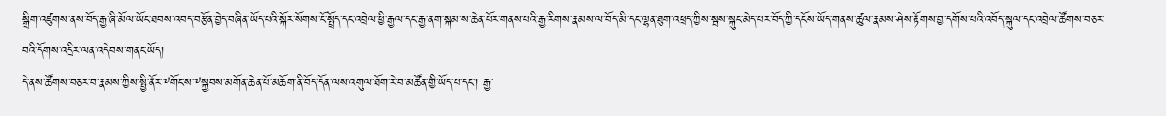སྒྲིག་འཛུགས་ནས་བོད་རྒྱ་ཞི་མོལ་ཡོང་ཐབས་འབད་བརྩོན་བྱེད་བཞིན་ཡོད་པའི་སྐོར་སོགས་ངོ་སྤྲོད་དང་འབྲེལ་ཕྱི་རྒྱལ་དང་རྒྱ་ནག་སྐམ་ས་ཆེན་པོར་གནས་པའི་རྒྱ་རིགས་རྣམས་ལ་བོད་མི་དང་ལྷན་ཐུག་འཕྲད་ཀྱིས་སྦས་སྐུང་མེད་པར་བོད་ཀྱི་དངོས་ཡོད་གནས་ཚུལ་རྣམས་ཤེས་རྟོགས་བྱ་དགོས་པའི་འབོད་སྐུལ་དང་འབྲེལ་ཚོགས་བཅར་བའི་དོགས་འདྲིར་ལན་འདེབས་གནང་ཡོད།
དེ་ནས་ཚོགས་བཅར་བ་རྣམས་ཀྱིས་སྤྱི་ནོར་༸གོང་ས་༸སྐྱབས་མགོན་ཆེན་པོ་མཆོག་ནི་བོད་དོན་ལས་འགུལ་ཐོག་རེ་བ་མཚོན་གྱི་ཡོད་པ་དང་། རྒྱ་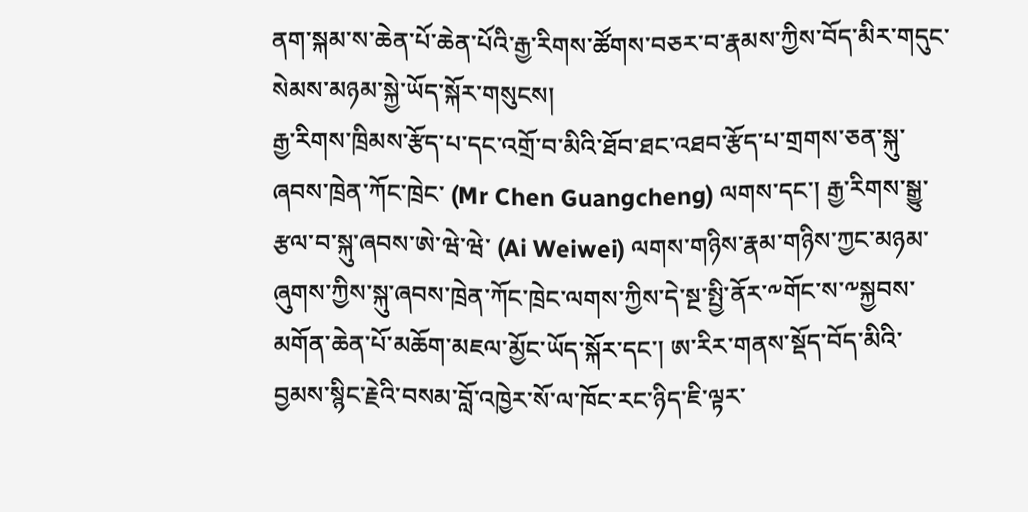ནག་སྐམ་ས་ཆེན་པོ་ཆེན་པོའི་རྒྱ་རིགས་ཚོགས་བཅར་བ་རྣམས་ཀྱིས་བོད་མིར་གདུང་སེམས་མཉམ་སྐྱེ་ཡོད་སྐོར་གསུངས།
རྒྱ་རིགས་ཁྲིམས་རྩོད་པ་དང་འགྲོ་བ་མིའི་ཐོབ་ཐང་འཐབ་རྩོད་པ་གྲགས་ཅན་སྐུ་ཞབས་ཁྲེན་ཀོང་ཁྲེང་ (Mr Chen Guangcheng) ལགས་དང་། རྒྱ་རིགས་སྒྱུ་རྩལ་བ་སྐུ་ཞབས་ཨེ་ཝེ་ཝེ་ (Ai Weiwei) ལགས་གཉིས་རྣམ་གཉིས་ཀྱང་མཉམ་ཞུགས་ཀྱིས་སྐུ་ཞབས་ཁྲེན་ཀོང་ཁྲེང་ལགས་ཀྱིས་དེ་སྔ་སྤྱི་ནོར་༸གོང་ས་༸སྐྱབས་མགོན་ཆེན་པོ་མཆོག་མཇལ་མྱོང་ཡོད་སྐོར་དང་། ཨ་རིར་གནས་སྡོད་བོད་མིའི་བྱམས་སྙིང་རྗེའི་བསམ་བློ་འཁྱེར་སོ་ལ་ཁོང་རང་ཉིད་ཇི་ལྟར་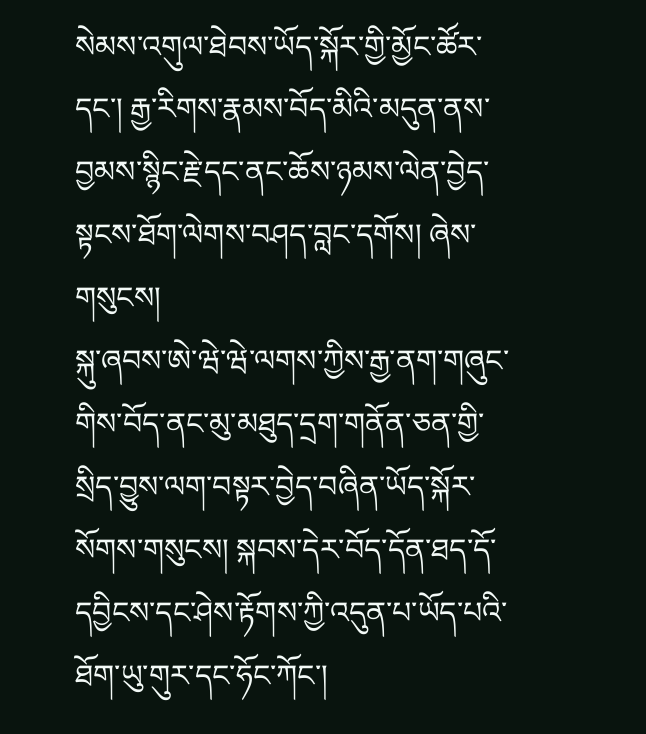སེམས་འགུལ་ཐེབས་ཡོད་སྐོར་གྱི་མྱོང་ཚོར་དང་། རྒྱ་རིགས་རྣམས་བོད་མིའི་མདུན་ནས་བྱམས་སྙིང་རྗེ་དང་ནང་ཆོས་ཉམས་ལེན་བྱེད་སྟངས་ཐོག་ལེགས་བཤད་བླང་དགོས། ཞེས་གསུངས།
སྐུ་ཞབས་ཨེ་ཝེ་ཝེ་ལགས་ཀྱིས་རྒྱ་ནག་གཞུང་གིས་བོད་ནང་མུ་མཐུད་དྲག་གནོན་ཅན་གྱི་སྲིད་བྱུས་ལག་བསྟར་བྱེད་བཞིན་ཡོད་སྐོར་སོགས་གསུངས། སྐབས་དེར་བོད་དོན་ཐད་དོ་དབྱིངས་དང་ཤེས་རྟོགས་ཀྱི་འདུན་པ་ཡོད་པའི་ཐོག་ཡུ་གུར་དང་ཧོང་ཀོང་།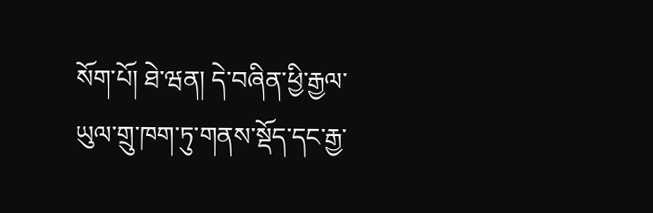སོག་པོ། ཐེ་ཝན། དེ་བཞིན་ཕྱི་རྒྱལ་ཡུལ་གྲུ་ཁག་ཏུ་གནས་སྡོད་དང་རྒྱ་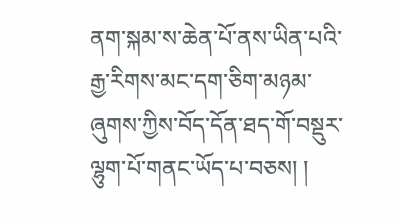ནག་སྐམ་ས་ཆེན་པོ་ནས་ཡིན་པའི་རྒྱ་རིགས་མང་དག་ཅིག་མཉམ་ཞུགས་ཀྱིས་བོད་དོན་ཐད་གོ་བསྡུར་ལྷུག་པོ་གནང་ཡོད་པ་བཅས། །